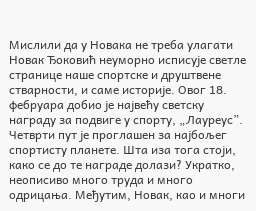Мислили да у Новака не треба улагати
Новак Ђоковић неуморно исписује светле странице наше спортске и друштвене стварности, и саме историје. Овог 18. фебруара добио је највећу светску награду за подвиге у спорту, „Лауреус”. Четврти пут је проглашен за најбољег спортисту планете. Шта иза тога стоји, како се до те награде долази? Укратко, неописиво много труда и много одрицања. Међутим, Новак, као и многи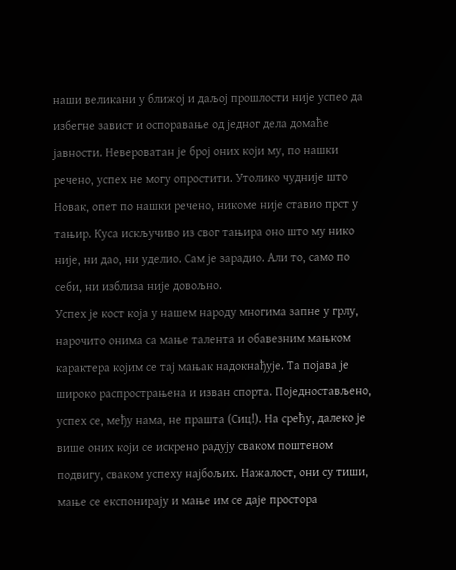наши великани у ближој и даљој прошлости није успео да избегне завист и оспоравање од једног дела домаће јавности. Невероватан је број оних који му, по нашки речено, успех не могу опростити. Утолико чудније што Новак, опет по нашки речено, никоме није ставио прст у тањир. Куса искључиво из свог тањира оно што му нико није, ни дао, ни уделио. Сам је зарадио. Али то, само по себи, ни изблиза није довољно.
Успех је кост која у нашем народу многима запне у грлу, нарочито онима са мање талента и обавезним мањком карактера којим се тај мањак надокнађује. Та појава је широко распрострањена и изван спорта. Поједностављено, успех се, међу нама, не прашта (Сиц!). На срећу, далеко је више оних који се искрено радују сваком поштеном подвигу, сваком успеху најбољих. Нажалост, они су тиши, мање се експонирају и мање им се даје простора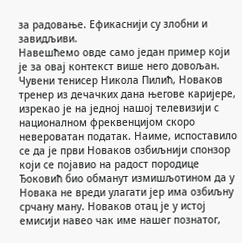за радовање. Ефикаснији су злобни и завидљиви.
Навешћемо овде само један пример који је за овај контекст више него довољан. Чувени тенисер Никола Пилић, Новаков тренер из дечачких дана његове каријере, изрекао је на једној нашој телевизији с националном фреквенцијом скоро невероватан податак. Наиме, испоставило се да је први Новаков озбиљнији спонзор који се појавио на радост породице Ђоковић био обманут измишљотином да у Новака не вреди улагати јер има озбиљну срчану ману. Новаков отац је у истој емисији навео чак име нашег познатог,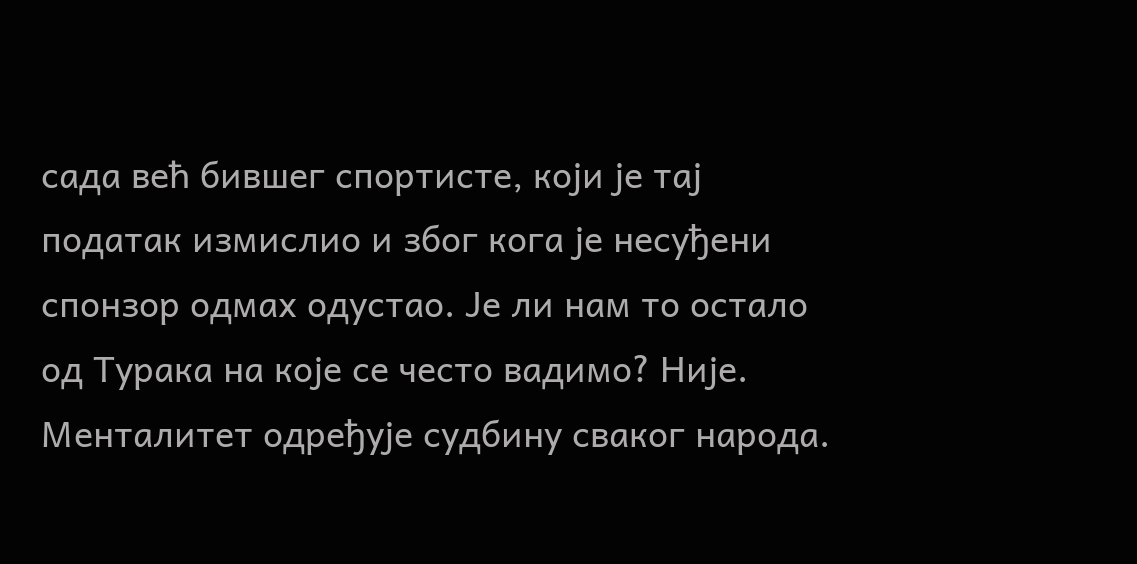сада већ бившег спортисте, који је тај податак измислио и због кога је несуђени спонзор одмах одустао. Је ли нам то остало од Турака на које се често вадимо? Није.
Менталитет одређује судбину сваког народа.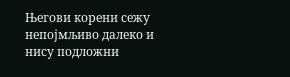Његови корени сежу непојмљиво далеко и нису подложни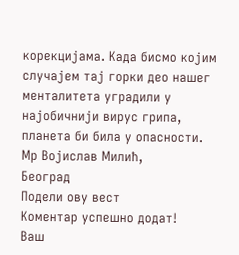корекцијама. Када бисмо којим случајем тај горки део нашег менталитета уградили у најобичнији вирус грипа, планета би била у опасности.
Мр Војислав Милић,
Београд
Подели ову вест
Комeнтар успeшно додат!
Ваш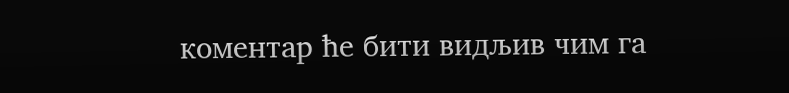комeнтар ћe бити видљив чим га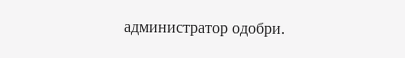администратор одобри.